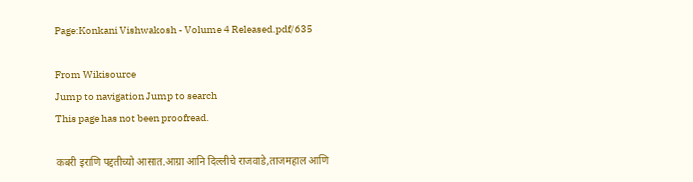Page:Konkani Vishwakosh - Volume 4 Released.pdf/635

From Wikisource
Jump to navigation Jump to search
This page has not been proofread.

कबरी इराणि पद्दतीच्यो आसात.आग्रा आनि दिल्लीचे राजवाडे,ताजमहाल आणि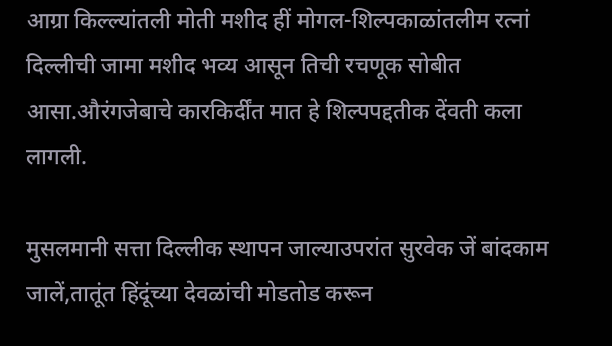आग्रा किल्ल्यांतली मोती मशीद हीं मोगल-शिल्पकाळांतलीम रत्नां दिल्लीची जामा मशीद भव्य आसून तिची रचणूक सोबीत आसा.औरंगजेबाचे कारकिर्दींत मात हे शिल्पपद्दतीक देंवती कला लागली.

मुसलमानी सत्ता दिल्लीक स्थापन जाल्याउपरांत सुरवेक जें बांदकाम जालें,तातूंत हिंदूंच्या देवळांची मोडतोड करून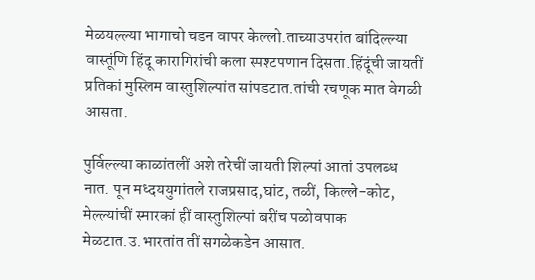मेळयल्ल्या भागाचो चडन वापर केल्लो.ताच्याउपरांत बांदिल्ल्या वास्तूंणि हिंदू कारागिरांची कला स्पश्टपणान दिसता.हिंदूंची जायतीं प्रतिकां मुस्लिम वास्तुशिल्पांत सांपडटात.तांची रचणूक मात वेगळी आसता.

पुर्विल्ल्या काळांतलीं अशे तरेचीं जायती शिल्पां आतां उपलब्ध नात. पून मध्दययुगांतले राजप्रसाद,घांट, तळीं, किल्ले-कोट, मेल्ल्यांचीं स्मारकां हीं वास्तुशिल्पां बरींच पळोवपाक मेळटात.उ.भारतांत तीं सगळेकडेन आसात.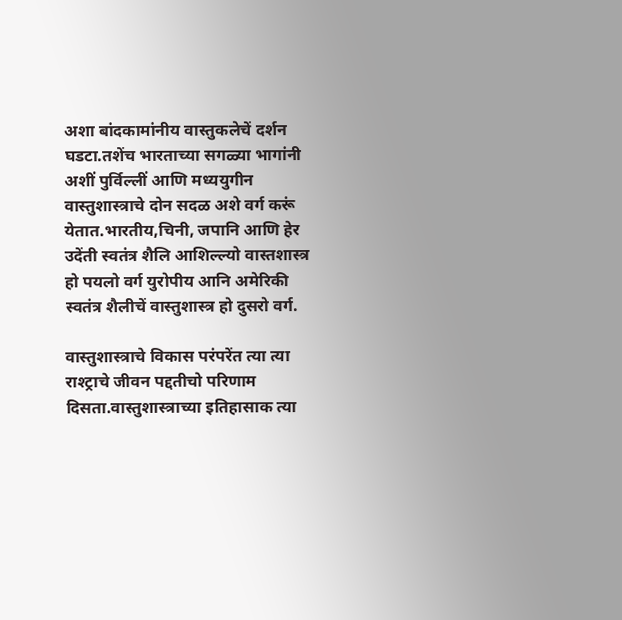अशा बांदकामांनीय वास्तुकलेचें दर्शन घडटा.तशेंच भारताच्या सगळ्या भागांनी अशीं पुर्विल्लीं आणि मध्ययुगीन वास्तुशास्त्राचे दोन सदळ अशे वर्ग करूं येतात.भारतीय,चिनी, जपानि आणि हेर उदेंती स्वतंत्र शैलि आशिल्ल्यो वास्तशास्त्र हो पयलो वर्ग युरोपीय आनि अमेरिकी स्वतंत्र शैलीचें वास्तुशास्त्र हो दुसरो वर्ग.

वास्तुशास्त्राचे विकास परंपरेंत त्या त्या राश्ट्राचे जीवन पद्दतीचो परिणाम दिसता.वास्तुशास्त्राच्या इतिहासाक त्या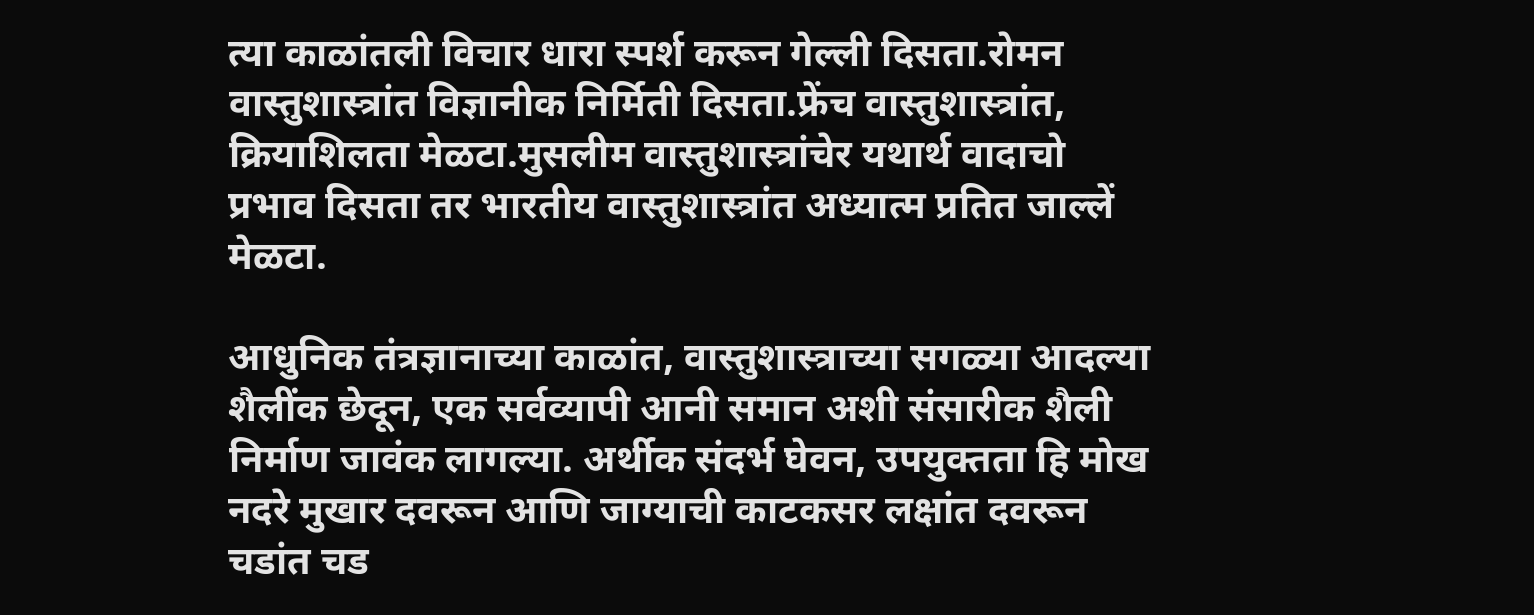त्या काळांतली विचार धारा स्पर्श करून गेल्ली दिसता.रोमन वास्तुशास्त्रांत विज्ञानीक निर्मिती दिसता.फ्रेंच वास्तुशास्त्रांत, क्रियाशिलता मेळटा.मुसलीम वास्तुशास्त्रांचेर यथार्थ वादाचो प्रभाव दिसता तर भारतीय वास्तुशास्त्रांत अध्यात्म प्रतित जाल्लें मेळटा.

आधुनिक तंत्रज्ञानाच्या काळांत, वास्तुशास्त्राच्या सगळ्या आदल्या शैलींक छेदून, एक सर्वव्यापी आनी समान अशी संसारीक शैली निर्माण जावंक लागल्या. अर्थीक संदर्भ घेवन, उपयुक्तता हि मोख नदरे मुखार दवरून आणि जाग्याची काटकसर लक्षांत दवरून चडांत चड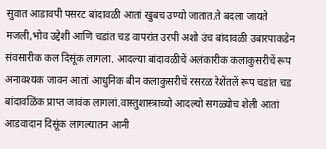सुवात आडावपी पसरट बांदावळी आतां खुबच उण्यो जातात.ते बदला जायते मजली,भोव उद्देशी आणि चडांत चड वापरांत उरपी अशो उंच बांदावळी उबारपाकडेन संवसारीक कल दिसूंक लागला. आदल्या बांदावळीचें अलंकारीक कलाकुसरीचें रूप अनावश्यक जावन आतां आधुनिक बीन कलाकुसरीचें रसरळ रेशेंतलें रूप चडांत चड बांदावळिंक प्राप्त जावंक लागलां.वास्तुशास्त्राच्यो आदल्यो सगळ्योच शेली आतां आडवादान दिसूंक लागल्यातन आनी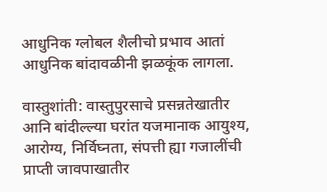आधुनिक ग्लोबल शैलीचो प्रभाव आतां आधुनिक बांदावळीनी झळकूंक लागला.

वास्तुशांती: वास्तुपुरसाचे प्रसन्नतेखातीर आनि बांदील्ल्या घरांत यजमानाक आयुश्य, आरोग्य, निर्विघ्नता, संपत्ती ह्या गजालींची प्राप्ती जावपाखातीर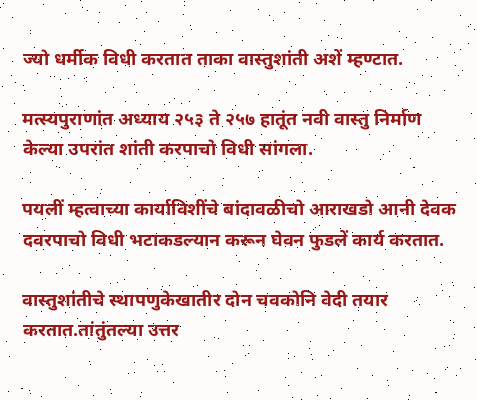ज्यो धर्मीक विधी करतात ताका वास्तुशांती अशें म्हण्टात.

मत्स्यपुराणांत अध्याय २५३ ते २५७ हातूंत नवी वास्तु निर्माण केल्या उपरांत शांती करपाचो विधी सांगला.

पयलीं म्हत्वाच्या कार्याविशींचे बांदावळीचो आराखडो आनी देवक दवरपाचो विधी भटाकडल्यान करून घेवन फुडलें कार्य करतात.

वास्तुशांतीचे स्थापणुकेखातीर दोन चवकोनि वेदी तयार करतात.तांतुंतल्या उत्तर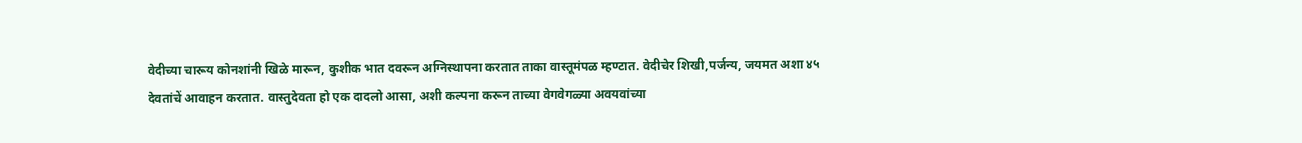वेदीच्या चारूय कोनशांनी खिळे मारून, कुशीक भात दवरून अग्निस्थापना करतात ताका वास्तूमंपळ म्हण्टात. वेदीचेर शिखी,पर्जन्य, जयमत अशा ४५ देवतांचें आवाहन करतात. वास्तुदेवता हो एक दादलो आसा, अशी कल्पना करून ताच्या वेगवेगळ्या अवयवांच्या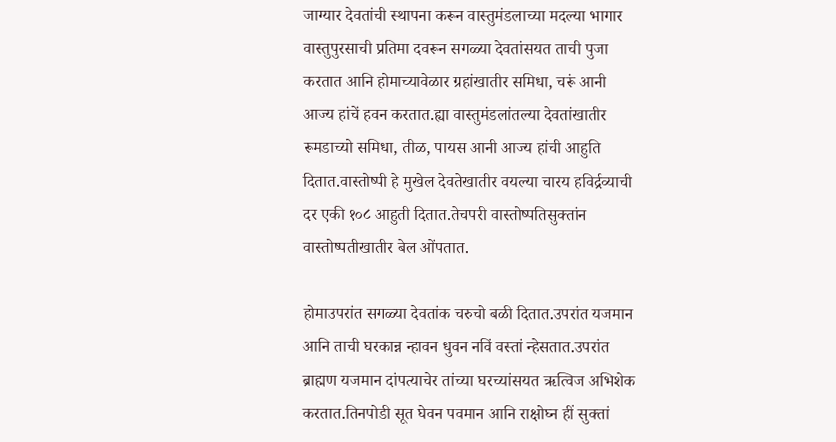जाग्यार देवतांची स्थापना करून वास्तुमंडलाच्या मदल्या भागार वास्तुपुरसाची प्रतिमा दवरून सगळ्या देवतांसयत ताची पुजा करतात आनि होमाच्यावेळार ग्रहांखातीर समिधा, चरूं आनी आज्य हांचें हवन करतात.ह्या वास्तुमंडलांतल्या देवतांखातीर रूमडाच्यो समिधा, तीळ, पायस आनी आज्य हांची आहुति दितात.वास्तोष्पी हे मुखेल देवतेखातीर वयल्या चारय हविर्द्रव्याची दर एकी १०८ आहुती दितात.तेचपरी वास्तोष्पतिसुक्तांन वास्तोष्पतीखातीर बेल ओंपतात.

होमाउपरांत सगळ्या देवतांक चरुचो बळी दितात.उपरांत यजमान आनि ताची घरकान्न न्हावन धुवन नविं वस्तां न्हेसतात.उपरांत ब्राह्मण यजमान दांपत्याचेर तांच्या घरच्यांसयत ऋत्विज अभिशेक करतात.तिनपोडी सूत घेवन पवमान आनि राक्षोघ्न हीं सुक्तां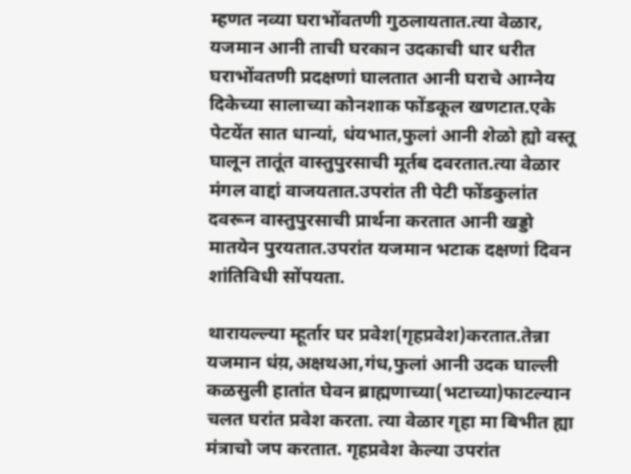म्हणत नव्या घराभोंवतणी गुठलायतात.त्या वेळार, यजमान आनी ताची घरकान उदकाची धार धरीत घराभोंवतणी प्रदक्षणां घालतात आनी घराचे आग्नेय दिकेच्या सालाच्या कोनशाक फोंडकूल खणटात.एके पेटयेंत सात धान्यां, धंयभात,फुलां आनी शेळो ह्यो वस्तू घालून तातूंत वास्तुपुरसाची मूर्तब दवरतात.त्या वेळार मंगल वाद्दां वाजयतात.उपरांत ती पेटी फोंडकुलांत दवरून वास्तुपुरसाची प्रार्थना करतात आनी खड्डो मातयेन पुरयतात.उपरांत यजमान भटाक दक्षणां दिवन शांतिविधी सोंपयता.

थारायल्ल्या म्हूर्तार घर प्रवेश(गृहप्रवेश)करतात.तेन्ना यजमान धंय़,अक्षथआ,गंध,फुलां आनी उदक घाल्ली कळसुली हातांत घेवन ब्राह्मणाच्या(भटाच्या)फाटल्यान चलत घरांत प्रवेश करता. त्या वेळार गृहा मा बिभीत ह्या मंत्राचो जप करतात. गृहप्रवेश केल्या उपरांत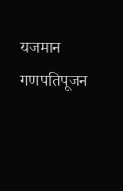यजमान गणपतिपूजन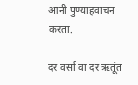आनी पुण्याहवाचन करता.

दर वर्सा वा दर ऋतूंत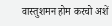वास्तुशमन होम करचो अशें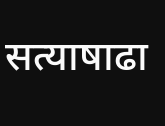सत्याषाढा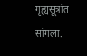गृह्यसूत्रांत सांगला.